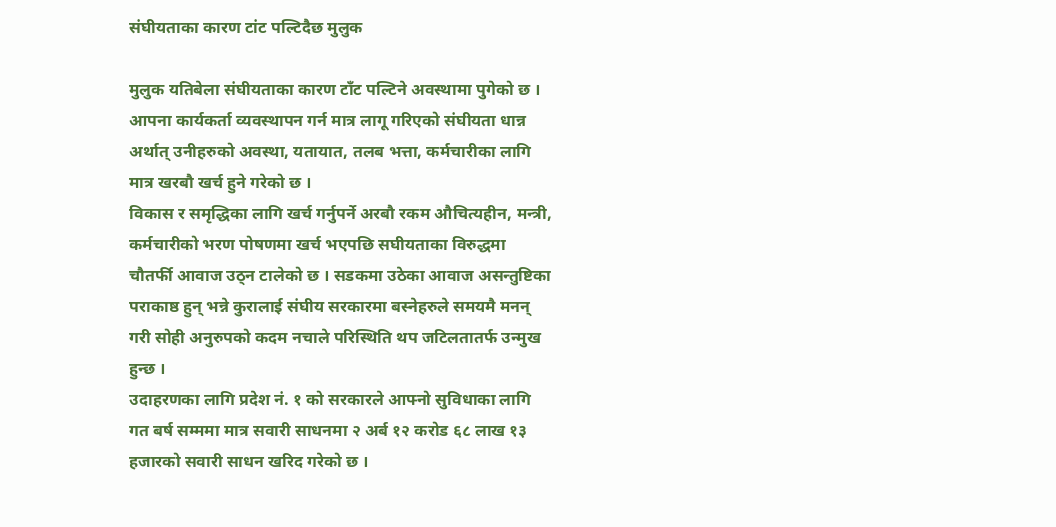संघीयताका कारण टांट पल्टिदैछ मुलुक

मुलुक यतिबेला संघीयताका कारण टाँट पल्टिने अवस्थामा पुगेको छ । आपना कार्यकर्ता व्यवस्थापन गर्न मात्र लागू गरिएको संघीयता धान्न अर्थात् उनीहरुको अवस्था, यतायात, तलब भत्ता, कर्मचारीका लागि मात्र खरबौ खर्च हुने गरेको छ ।
विकास र समृद्धिका लागि खर्च गर्नुपर्ने अरबौ रकम औचित्यहीन, मन्त्री, कर्मचारीको भरण पोषणमा खर्च भएपछि सघीयताका विरुद्धमा चौतर्फी आवाज उठ्न टालेको छ । सडकमा उठेका आवाज असन्तुष्टिका पराकाष्ठ हुन् भन्ने कुरालाई संघीय सरकारमा बस्नेहरुले समयमै मनन् गरी सोही अनुरुपको कदम नचाले परिस्थिति थप जटिलतातर्फ उन्मुख हुन्छ ।
उदाहरणका लागि प्रदेश नं. १ को सरकारले आफ्नो सुविधाका लागि गत बर्ष सम्ममा मात्र सवारी साधनमा २ अर्ब १२ करोड ६८ लाख १३ हजारको सवारी साधन खरिद गरेको छ ।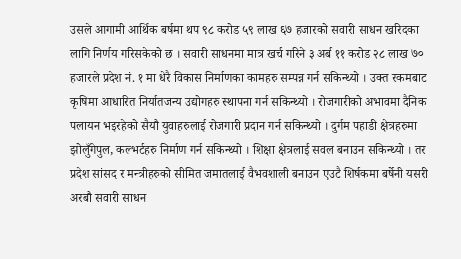उसले आगामी आर्थिक बर्षमा थप ९८ करोड ५९ लाख ६७ हजारको सवारी साधन खरिदका लागि निर्णय गरिसकेको छ । सवारी साधनमा मात्र खर्च गरिने ३ अर्ब ११ करोड २८ लाख ७० हजारले प्रदेश नं. १ मा धेरै विकास निर्माणका कामहरु सम्पन्न गर्न सकिन्थ्यो । उक्त रकमबाट कृषिमा आधारित निर्यातजन्य उद्योगहरु स्थापना गर्न सकिन्थ्यो । रोजगारीको अभावमा दैनिक पलायन भइरहेको सैयौ युवाहरुलाई रोजगारी प्रदान गर्न सकिन्थ्यो । दुर्गम पहाडी क्षेत्रहरुमा झोलुँगेपुल, कल्भर्टहरु निर्माण गर्न सकिन्थ्यो । शिक्षा क्षेत्रलाई सवल बनाउन सकिन्थ्यो । तर प्रदेश सांसद र मन्त्रीहरुको सीमित जमातलाई वैभवशाली बनाउन एउटै शिर्षकमा बर्षेनी यसरी अरबौ सवारी साधन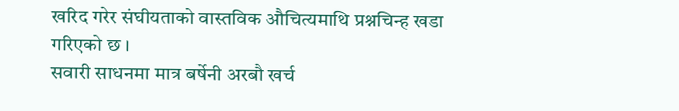खरिद गरेर संघीयताको वास्तविक औचित्यमाथि प्रश्नचिन्ह खडा गरिएको छ ।
सवारी साधनमा मात्र बर्षेनी अरबौ खर्च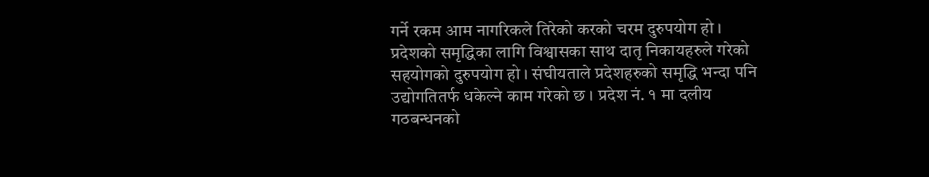गर्ने रकम आम नागरिकले तिरेको करको चरम दुरुपयोग हो । प्रदेशको समृद्धिका लागि विश्वासका साथ दातृ निकायहरुले गरेको सहयोगको दुरुपयोग हो । संघीयताले प्रदेशहरुको समृद्धि भन्दा पनि उद्योगतितर्फ धकेल्ने काम गरेको छ । प्रदेश नं. १ मा दलीय गठबन्धनको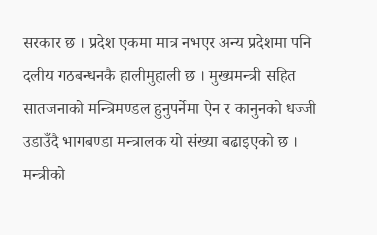सरकार छ । प्रदेश एकमा मात्र नभएर अन्य प्रदेशमा पनि दलीय गठबन्धनकै हालीमुहाली छ । मुख्यमन्त्री सहित सातजनाको मन्त्रिमण्डल हुनुपर्नेमा ऐन र कानुनको धज्जी उडाउँदै भागबण्डा मन्त्रालक यो संख्या बढाइएको छ । मन्त्रीको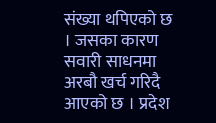संख्या थपिएको छ । जसका कारण सवारी साधनमा अरबौ खर्च गरिदै आएको छ । प्रदेश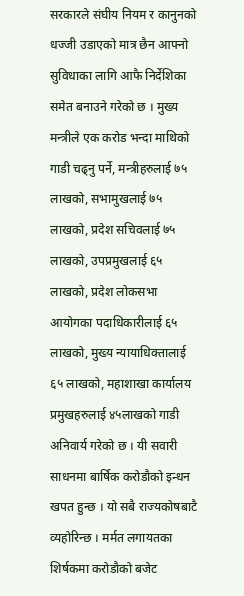सरकारले संघीय नियम र कानुनको धज्जी उडाएको मात्र छैन आफ्नो सुविधाका लागि आफै निर्देशिका समेत बनाउने गरेको छ । मुख्य मन्त्रीले एक करोड भन्दा माथिको गाडी चढ्नु पर्ने, मन्त्रीहरुलाई ७५ लाखको, सभामुखलाई ७५ लाखको, प्रदेश सचिवलाई ७५ लाखको, उपप्रमुखलाई ६५ लाखको, प्रदेश लोकसभा आयोगका पदाधिकारीलाई ६५ लाखको, मुख्य न्यायाधिक्तालाई ६५ लाखको, महाशाखा कार्यालय प्रमुखहरुलाई ४५लाखको गाडी अनिवार्य गरेको छ । यी सवारी साधनमा बार्षिक करोडौको इन्धन खपत हुन्छ । यो सबै राज्यकोषबाटै व्यहोरिन्छ । मर्मत लगायतका शिर्षकमा करोडौको बजेट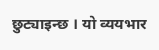छुट्याइन्छ । यो व्ययभार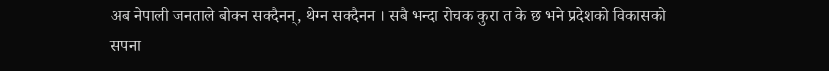अब नेपाली जनताले बोक्न सक्दैनन्, थेग्न सक्दैनन । सबै भन्दा रोचक कुरा त के छ भने प्रदेशको विकासको सपना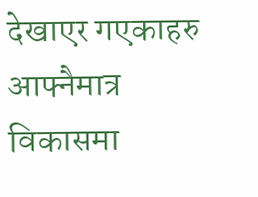देखाएर गएकाहरु आफ्नैमात्र विकासमा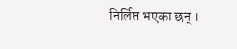निर्लिप्त भएका छन् ।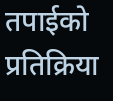तपाईको प्रतिक्रिया